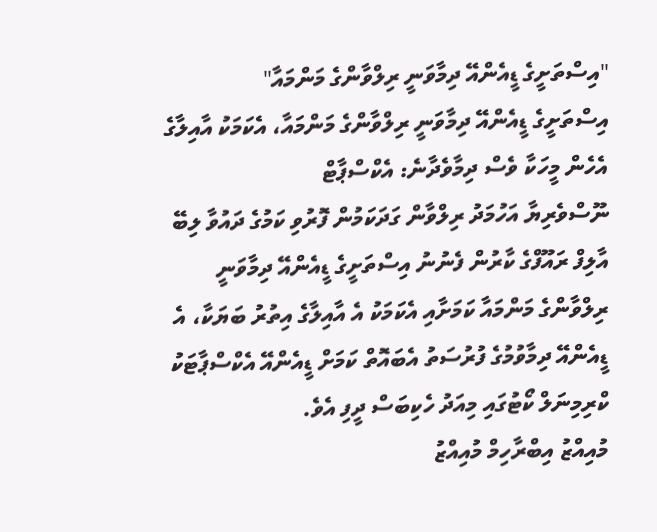"އިސްތަށީގެ ޑީއެންއޭ ދިމާވަނީ ރިލްވާންގެ މަންމައާ"
އިސްތަށީގެ ޑީއެންއޭ ދިމާވަނީ ރިލްވާންގެ މަންމައާ، އެކަމަކު އާއިލާގެ އެހެން މީހަކާ ވެސް ދިމާވެދާނެ: އެކްސްޕާޓް
ނޫސްވެރިޔާ އަހުމަދު ރިލްވާން ގަދަކަމުން ފޮރުވި ކަމުގެ ދައުވާ ލިބޭ އާލިފް ރައޫފްގެ ކާރުން ފެނުނު އިސްތަށީގެ ޑީއެންއޭ ދިމާވަނީ ރިލްވާންގެ މަންމައާ ކަމަށާއި އެކަމަކު އެ އާއިލާގެ އިތުރު ބަޔަކާ، އެ ޑީއެންއޭ ދިމާވުމުގެ ފުރުސަތު އެބައޮތް ކަމަށް ޑީއެންއޭ އެކްސްޕާޓަކު ކްރިމިނަލް ކޯޓުގައި މިއަދު ހެކިބަސް ދީފި އެވެ.
މުއިއްޒު އިބްރާހިމް މުއިއްޒު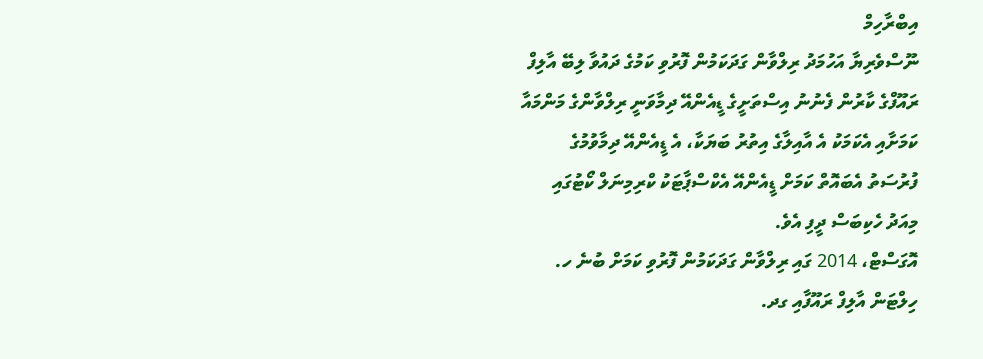އިބްރާހިމް
ނޫސްވެރިޔާ އަހުމަދު ރިލްވާން ގަދަކަމުން ފޮރުވި ކަމުގެ ދައުވާ ލިބޭ އާލިފް ރައޫފްގެ ކާރުން ފެނުނު އިސްތަށީގެ ޑީއެންއޭ ދިމާވަނީ ރިލްވާންގެ މަންމައާ ކަމަށާއި އެކަމަކު އެ އާއިލާގެ އިތުރު ބަޔަކާ، އެ ޑީއެންއޭ ދިމާވުމުގެ ފުރުސަތު އެބައޮތް ކަމަށް ޑީއެންއޭ އެކްސްޕާޓަކު ކްރިމިނަލް ކޯޓުގައި މިއަދު ހެކިބަސް ދީފި އެވެ.
އޮގަސްޓް، 2014 ގައި ރިލްވާން ގަދަކަމުން ފޮރުވި ކަމަށް ބުނެ ހ. ހިލްޓަން އާލިފް ރައޫފާއި ގދ.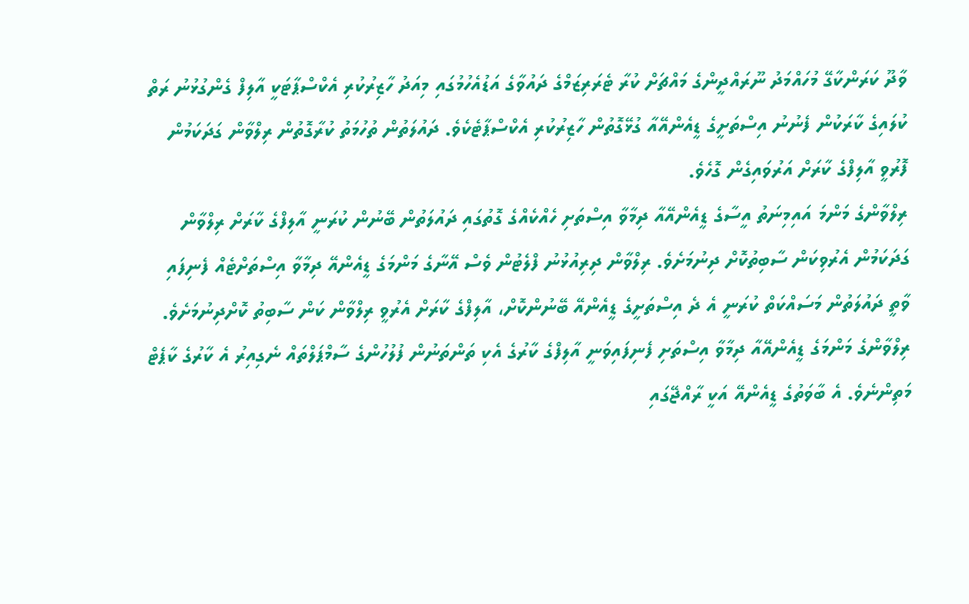ވާދޫ ކަރަންކާގޭ މުހައްމަދު ނޫރައްދީންގެ މައްޗަށް ކުރާ ޓެރަރިޒަމްގެ ދައުވާގެ އަޑުއެހުމުގައި މިއަދު ހާޒިރުކުރި އެކްސްޕާޓަކީ އާލިފް ގެންގުޅުނު ރަތް ކުލައިގެ ކާރަކުން ފެނުނު އިސްތަށީގެ ޑީއެންއޭއާ ގުޅޭގޮތުން ހާޒިރުކުރި އެކްސްޕާޓެކެވެ. ދައުލަތުން ތުހުމަތު ކުރާގޮތުން ރިލްވާން ގަދަކަމުން ފޮރުވީ އާލިފްގެ ކާރަށް އަރުވައިގެން ގޮހެވެ.
ރިލްވާންގެ މަންމަ އައިމިނަތު އީސާގެ ޑީއެންއޭއާ ދިމާވާ އިސްތަށި ހެއްކެއްގެ ގޮތުގައި ދައުލަތުން ބޭނުން ކުރަނީ އާލިފްގެ ކާރަށް ރިލްވާން ގަދަކަމުން އެރުވިކަން ސާބިތުކޮށް ދިނުމަށެވެ. ރިލްވާން ދިރިއުޅުނު ފްލެޓުން ވެސް އޭނާގެ މަންމަގެ ޑީއެންއޭ ދިމާވާ އިސްތަށްޓެއް ފެނިފައި ވާތީ ދައުލަތުން މަސައްކަތް ކުރަނީ އެ ދެ އިސްތަށީގެ ޑީއެންއޭ ބޭނުންކޮށް، އާލިފްގެ ކާރަށް އެރުވީ ރިލްވާން ކަން ސާބިތު ކޮށްދިނުމަށެވެ.
ރިލްވާންގެ މަންމަގެ ޑީއެންއޭއާ ދިމާވާ އިސްތަށި ފެނިފައިވަނީ އާލިފްގެ ކާރުގެ އެކި ތަންތަނުން ފުލުހުންގެ ސާމްޕަލްތައް ނެގިއިރު އެ ކާރުގެ ކާޕެޓް މަތިންނެވެ. އެ ބާވަތުގެ ޑީއެންއޭ އަކީ ރާއްޖޭގައި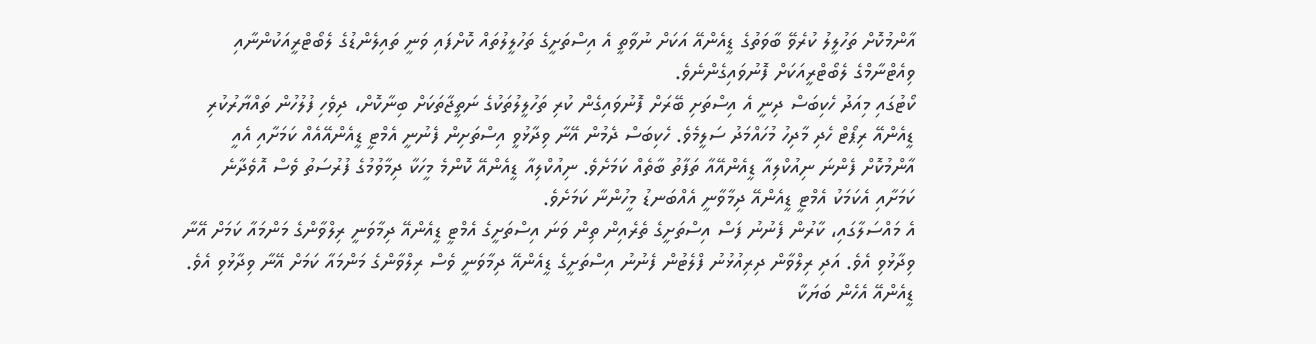އާންމުކޮށް ތަހުލީލު ކުރެވޭ ބާވަތުގެ ޑީއެންއޭ އަކަށް ނުވާތީ އެ އިސްތަށީގެ ތަހުލީލުތައް ކޮށްފައި ވަނީ ތައިލެންޑުގެ ލެބޯޓްރީއަކުންނާއި ވިއެޓްނާމްގެ ލެބޯޓްރީއަކަށް ފޮނުވައިގެންނެވެ.
ކޯޓުގައި މިއަދު ހެކިބަސް ދިނީ އެ އިސްތަށި ބޭރަށް ފޮނުވައިގެން ކުރި ތަހުލީލުތަކުގެ ނަތީޖާތަކަށް ބިނާކޮށް، ދިވެހި ފުލުހުން ތައްޔާރުކުރި ޑީއެންއޭ ރިޕޯޓް ހެދި މާދިހު މުހައްމަދު ސަލީމެވެ. ހެކިބަސް ދެމުން އޭނާ ވިދާޅުވީ އިސްތަށިން ފެނުނީ އެމްޓީ ޑީއެންއޭއެއް ކަމަށާއި އެއީ އާންމުކޮށް ފެންނަ ނިއުކްލިއާ ޑީއެންއޭއާ ތަފާތު ބާތެއް ކަމަށެވެ. ނިއުކްލިއާ ޑީއެންއޭ ކޮންމެ މީހަކާ ދިމާވުމުގެ ފުރުސަތު ވެސް އޮވެދާނެ ކަމަށާއި އެކަމަކު އެމްޓީ ޑީއެންއޭ ދިމާވާނީ އެއްބަނޑު މީހުންނާ ކަމަށެވެ.
އެ މައްސަލާގައި، ކާރުން ފެނުނު ފަސް އިސްތަށީގެ ތެރެއިން ތިން ވަނަ އިސްތަށީގެ އެމްޓީ ޑީއެންއޭ ދިމާވަނީ ރިލްވާންގެ މަންމައާ ކަމަށް އޭނާ ވިދާޅުވި އެވެ. އަދި ރިލްވާން ދިރިއުޅުނު ފްލެޓުން ފެނުނު އިސްތަށީގެ ޑީއެންއޭ ދިމާވަނީ ވެސް ރިލްވާންގެ މަންމައާ ކަމަށް އޭނާ ވިދާޅުވި އެވެ.
ޑީއެންއޭ އެހެން ބަޔަކާ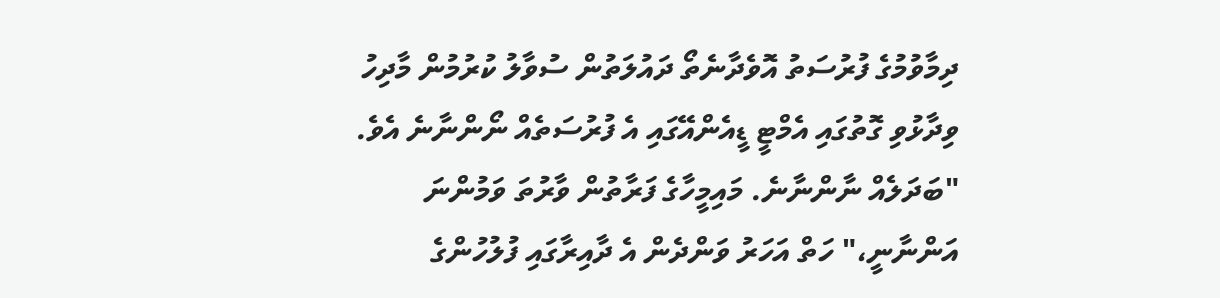ދިމާވުމުގެ ފުރުސަތު އޮވެދާނެތޯ ދައުލަތުން ސުވާލު ކުރުމުން މާދިހު ވިދާޅުވި ގޮތުގައި އެމްޓީ ޑީއެންއޭގައި އެ ފުރުސަތެއް ނޯންނާނެ އެވެ.
"ބަދަލެއް ނާންނާނެ. މައިމީހާގެ ފަރާތުން ވާރުތަ ވަމުންނަ އަންނާނީ،" ހަތް އަހަރު ވަންދެން އެ ދާއިރާގައި ފުލުހުންގެ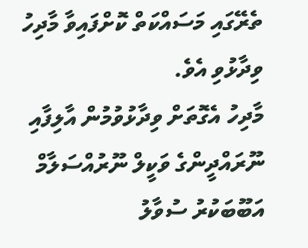ތެރޭގައި މަސައްކަތް ކޮށްފައިވާ މާދިހު ވިދާޅުވި އެވެ.
މާދިހު އެގޮތަށް ވިދާޅުވުމުން އާލިފާއި ނޫރައްދީންގެ ވަކީލް ނޫރުއްސަލާމް އަބޫބަކުރު ސުވާލު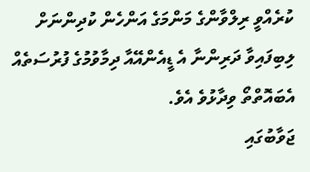ކުރެއްވީ ރިލްވާންގެ މަންމަގެ އަންހެން ކުދިންނަށް ލިބިފައިވާ ދަރިންނާ އެ ޑީއެންއޭއާ ދިމާވުމުގެ ފުރުސަތެއް އެބައޮތްތޯ ވިދާޅުވެ އެވެ.
ޖަވާބުގައި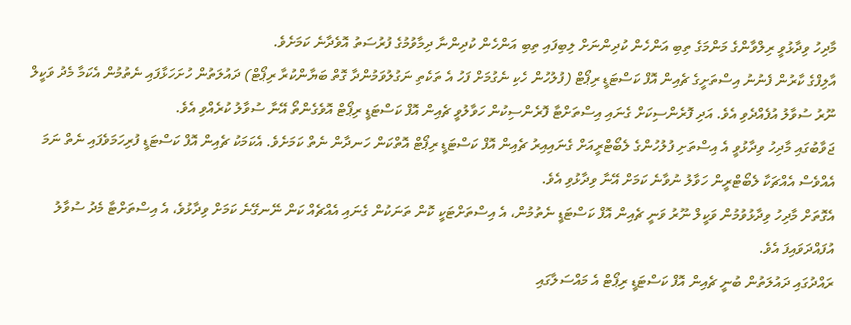މާދިހު ވިދާޅުވީ ރިލްވާންގެ މަންމަގެ ތިބި އަންހެން ކުދިންނަށް ލިބިފައި ތިބި އަންހެން ކުދިންނާ ދިމާވުމުގެ ފުރުސަތު އޮވެދާނެ ކަމަށެވެ.
އާލިފްގެ ކާރުން ފެނުނު އިސްތަށީގެ ޗެއިން އޮފް ކަސްޓަޑީ ރިޕޯޓް (ފުލުހުން ހެކި ނެގުމަށް ފަހު އެ ތަކެތި ނަގުލުވަމުންދާ ގޮތް ބަޔާންކުރާ ރިޕޯޓް) ދައުލަތުން ހުށަހަޅާފައި ނެތުމުން އެކަމާ މެދު ވަކީލް ނޫރު ސުވާލު އުފެއްދެވި އެވެ. އަދި ފޮރެންސިކަށް ގެނައި އިސްތަށްޓާ ފޮރެންސިކުން ހަވާލުވީ ޗެއިން އޮފް ކަސްޓަޑީ ރިޕޯޓް އޮވެގެންތޯ އޭނާ ސުވާލު ކުރެއްވި އެވެ.
ޖަވާބުގައި މާދިހު ވިދާޅުވީ އެ އިސްތަށި ފުލުހުންގެ ލެބޯޓްރީއަށް ގެނައިއިރު ޗެއިން އޮފް ކަސްޓަޑީ ރިޕޯޓް އޮތްކަން ހަނދާން ނެތް ކަމަށެވެ. އެކަމަކު ޗެއިން އޮފް ކަސްޓަޑީ ފުރިހަމަވެފައި ނެތް ނަމަ އެއްވެސް އެއްޗަކާ ލެބޯޓްރީން ހަވާލު ނުވާނެ ކަމަށް އޭނާ ވިދާޅުވި އެވެ.
އެގޮތަށް މާދިހު ވިދާޅުވުމުން ވަކީލް ނޫރު ވަނީ ޗެއިން އޮފް ކަސްޓަޑީ ނެތުމުން، އެ އިސްތަށްޓަކީ ކޮން ތަނަކުން ގެނައި އެއްޗެއް ކަން ނޭނގޭނެ ކަމަށް ވިދާޅުވެ، އެ އިސްތަށްޓާ މެދު ސުވާލު އުފައްދަވައިފަ އެވެ.
ރައްދުގައި ދައުލަތުން ބުނީ ޗެއިން އޮފް ކަސްޓަޑީ ރިޕޯޓް އެ މައްސަލާގައި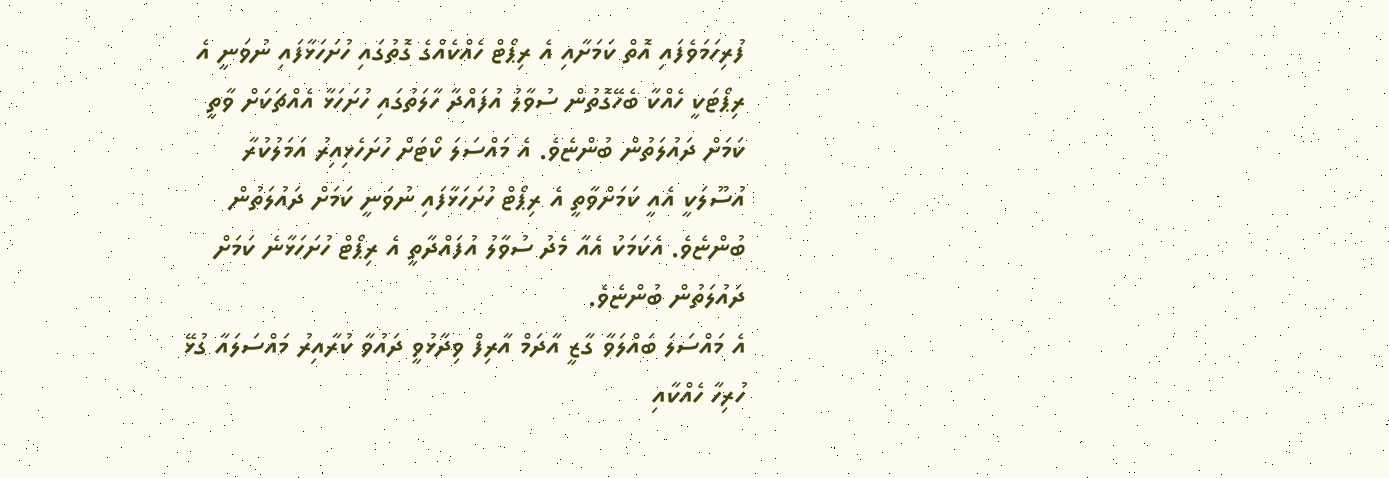ފުރިހަމަވެފައި އޮތް ކަމަށާއި އެ ރިޕޯޓް ހެއްކެއްގެ ގޮތުގައި ހުށަހަޅާފައި ނުވަނީ އެ ރިޕޯޓަކީ ހެއްކާ ބެހޭގޮތުން ސުވާލު އުފައްދާ ހާލަތުގައި ހުށަހަޅާ އެއްޗަކަށް ވާތީ ކަމަށް ދައުލަތުން ބުންޏެވެ. އެ މައްސަލަ ކޯޓަށް ހުށަހެޅިއިރު އަމަލުކުރާ އުސޫލަކީ އެއީ ކަމަށްވާތީ އެ ރިޕޯޓް ހުށަހަޅާފައި ނުވަނީ ކަމަށް ދައުލަތުން ބުންޏެވެ. އެކަމަކު އެއާ މެދު ސުވާލު އުފައްދާތީ އެ ރިޕޯޓް ހުށަހަޅާނެ ކަމަށް ދައުލަތުން ބުންޏެވެ.
އެ މައްސަލަ ބައްލަވާ ގާޒީ އާދަމް އާރިފް ވިދާޅުވީ ދައުވާ ކުރާއިރު މައްސަލައާ ގުޅޭ ހުރިހާ ހެއްކާއި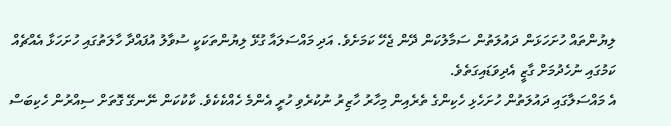ލިޔުންތައް ހުށަހަޅަން ދައުލަތުން ސަމާލުކަން ދޭން ޖެހޭ ކަމަށެވެ. އަދި މައްސަލައާ ގުޅޭ ލިޔުންތަކަކީ ސުވާލު އުފައްދާ ހާލަތުގައި ހުށަހަޅާ އެއްޗެއް ކަމުގައި ނުހެދުމަށް ގާޒީ އެދިވަޑައިގަތެވެ.
އެ މައްސަލާގައި ދައުލަތުން ހުށަހެޅި ހެކިންގެ ތެރެއިން މިހާރު ހާޒިރު ނުކުރެވި ހުރީ އެންމެ ހެއްކެކެވެ. ކާކުކަން ނޭނގޭ ގޮތަށް ސިއްރުން ހެކިބަސް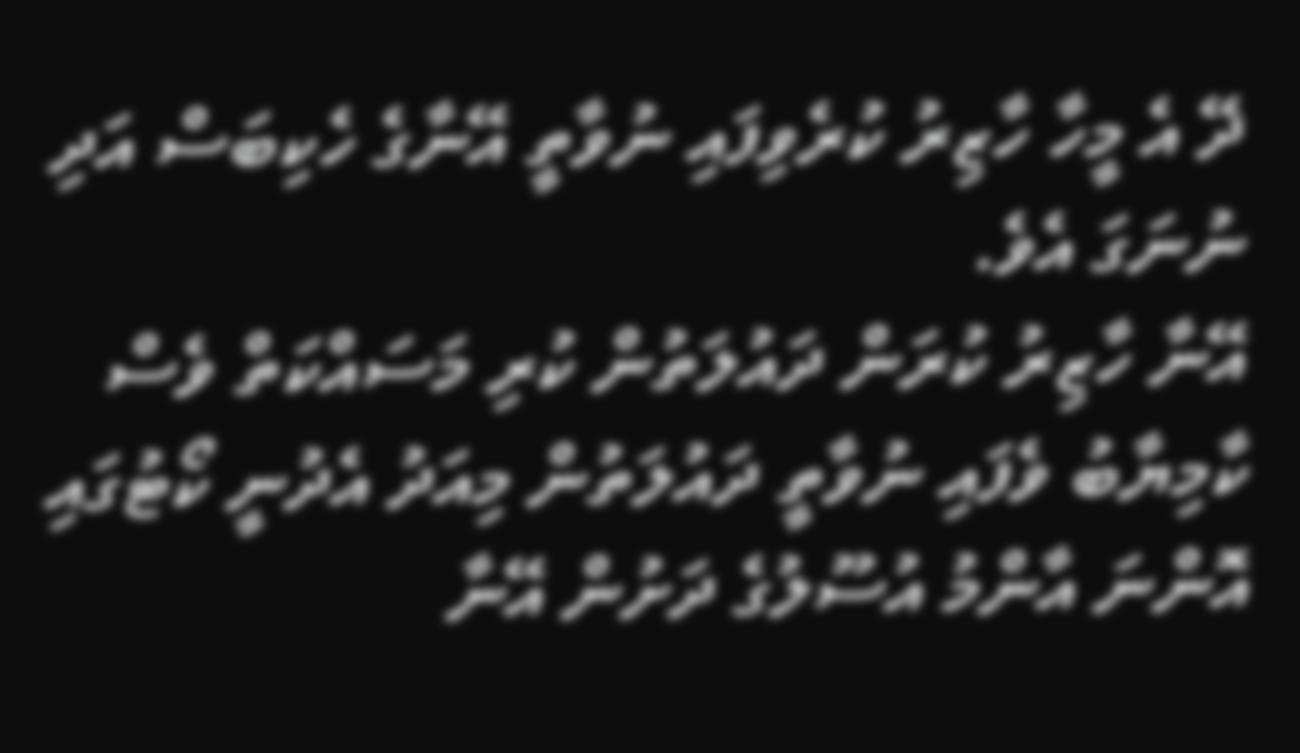ދޭ އެ މީހާ ހާޒިރު ކުރެވިފައި ނުވާތީ އޭނާގެ ހެކިބަސް އަދި ނުނަގަ އެވެ.
އޭނާ ހާޒިރު ކުރަން ދައުލަތުން ކުރި މަސައްކަތް ވެސް ކާމިޔާބު ވެފައި ނުވާތީ ދައުލަތުން މިއަދު އެދުނީ ކޯޓުގައި އޮންނަ އާންމު އުސޫލުގެ ދަށުން އޭނާ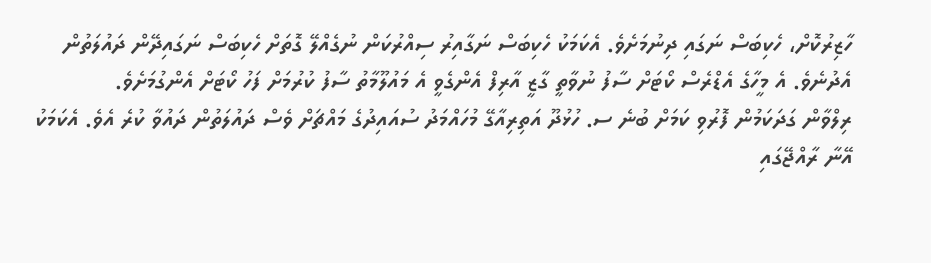ހާޒިރުކޮށް، ހެކިބަސް ނަގައި ދިނުމަށެވެ. އެކަމަކު ހެކިބަސް ނަގާއިރު ސިއްރުކަން ނުގެއްލޭ ގޮތަށް ހެކިބަސް ނަގައިދޭން ދައުލަތުން އެދުނެވެ. އެ މީހާގެ އެޑްރެސް ކޯޓަށް ސާފު ނުވާތީ ގާޒީ އާރިފް އެންގެވީ އެ މައުލޫމާތު ސާފު ކުރުމަށް ފަހު ކޯޓަށް އެންގުމަށެވެ.
ރިލްވާން ގަދަކަމުން ފޮރުވި ކަމަށް ބުނެ ސ. ހުޅުދޫ އަތިރިއާގޭ މުހައްމަދު ސުއައިދުގެ މައްޗަށް ވެސް ދައުލަތުން ދައުވާ ކުރެ އެވެ. އެކަމަކު އޭނާ ރާއްޖޭގައި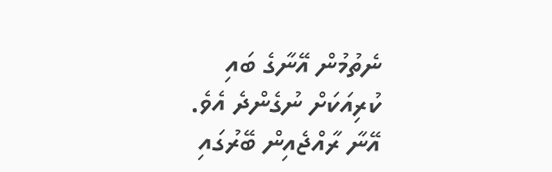ނެތުމުން އޭނާގެ ބައި ކުރިއަކަށް ނުގެންދެ އެވެ. އޭނާ ރާއްޖެއިން ބޭރުގައި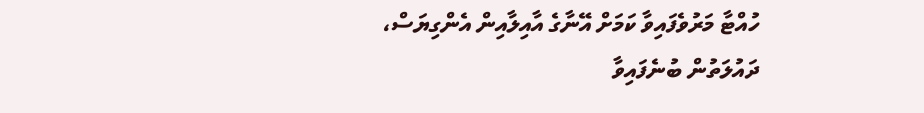ހުއްޓާ މަރުވެފައިވާ ކަމަށް އޭނާގެ އާއިލާއިން އެންގިޔަސް، ދައުލަތުން ބުނެފައިވާ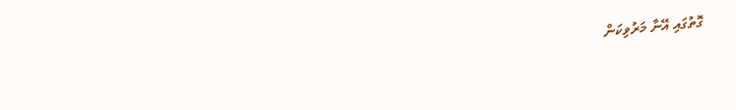ގޮތުގައި އޭނާ މަރުވިކަން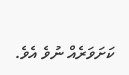ކަށަވަރެއް ނުވެ އެވެ.